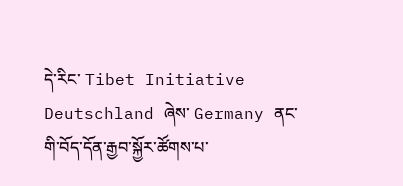དེ་རིང་ Tibet Initiative Deutschland ཞེས་ Germany ནང་གི་བོད་དོན་རྒྱབ་སྐྱོར་ཚོགས་པ་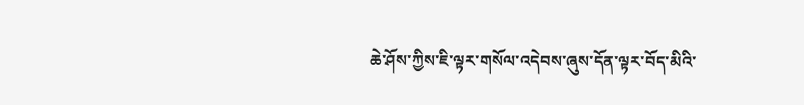ཆེ་ཤོས་ཀྱིས་ཇི་ལྟར་གསོལ་འདེབས་ཞུས་དོན་ལྟར་བོད་མིའི་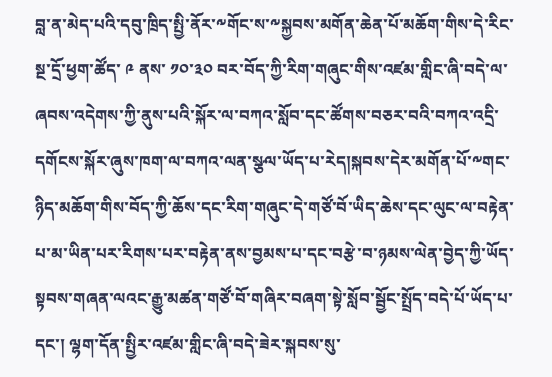བླ་ན་མེད་པའི་དབུ་ཁྲིད་སྤྱི་ནོར་༸གོང་ས་༸སྐྱབས་མགོན་ཆེན་པོ་མཆོག་གིས་དེ་རིང་སྔ་དྲོ་ཕྱག་ཚོད་ ༩ ནས་ ༡༠་༣༠ བར་བོད་ཀྱི་རིག་གཞུང་གིས་འཛམ་གླིང་ཞི་བདེ་ལ་ཞབས་འདེགས་ཀྱི་ནུས་པའི་སྐོར་ལ་བཀའ་སློབ་དང་ཚོགས་བཅར་བའི་བཀའ་འདྲི་དགོངས་སྐོར་ཞུས་ཁག་ལ་བཀའ་ལན་སྩལ་ཡོད་པ་རེད།སྐབས་དེར་མགོན་པོ་༸གང་ཉིད་མཆོག་གིས་བོད་ཀྱི་ཆོས་དང་རིག་གཞུང་དེ་གཙོ་བོ་ཡིད་ཆེས་དང་ལུང་ལ་བརྟེན་པ་མ་ཡིན་པར་རིགས་པར་བརྟེན་ནས་བྱམས་པ་དང་བརྩེ་བ་ཉམས་ལེན་བྱེད་ཀྱི་ཡོད་སྟབས་གཞན་ལའང་རྒྱུ་མཚན་གཙོ་བོ་གཞིར་བཞག་སྟེ་སློབ་སྦྱོང་སྤྲོད་བདེ་པོ་ཡོད་པ་དང་། ལྷག་དོན་སྤྱིར་འཛམ་གླིང་ཞི་བདེ་ཟེར་སྐབས་སུ་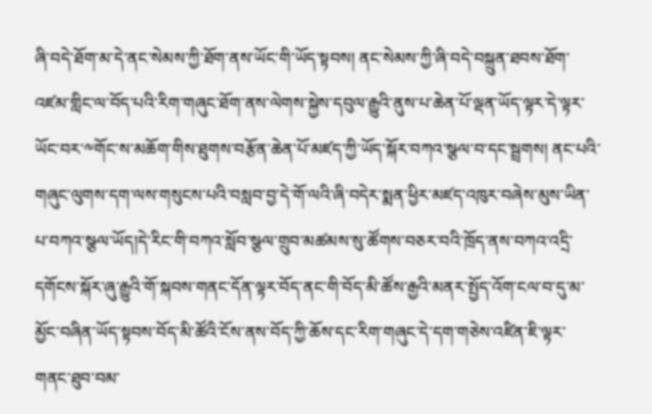ཞི་བདེ་ཐོག་མ་དེ་ནང་སེམས་ཀྱི་ཐོག་ནས་ཡོང་གི་ཡོད་སྟབས། ནང་སེམས་ཀྱི་ཞི་བདེ་བསྐྲུན་ཐབས་ཐོག་འཛམ་གླིང་ལ་བོད་པའི་རིག་གཞུང་ཐོག་ནས་ལེགས་སྐྱེས་དབུལ་རྒྱུའི་ནུས་པ་ཆེན་པོ་ལྡན་ཡོད་ལྟར་དེ་ལྟར་ཡོང་བར་༸གོང་ས་མཆོག་གིས་ཐུགས་བརྩོན་ཆེན་པོ་མཛད་ཀྱི་ཡོད་སྐོར་བཀའ་སྩལ་བ་དང་སྦྲགས། ནང་པའི་གཞུང་ལུགས་དག་ལས་གསུངས་པའི་བསླབ་བྱ་དེ་གོ་ལའི་ཞི་བདེར་སྨན་ཕྱིར་མཛད་འཁུར་བཞེས་མུས་ཡིན་པ་བཀའ་སྩལ་ཡོད།དེ་རིང་གི་བཀའ་སློབ་སྩལ་གྲུབ་མཚམས་སུ་ཚོགས་བཅར་བའི་ཁྲོད་ནས་བཀའ་འདྲི་དགོངས་སྐོར་ཞུ་རྒྱུའི་གོ་སྐབས་གནང་དོན་ལྟར་བོད་ནང་གི་བོད་མི་ཚོས་རྒྱའི་མནར་སྤྱོད་འོག་ངལ་བ་དུ་མ་མྱོང་བཞིན་ཡོད་སྟབས་བོད་མི་ཚོའི་ངོས་ནས་བོད་ཀྱི་ཆོས་དང་རིག་གཞུང་དེ་དག་གཅེས་འཛིན་ཇི་ལྟར་གནང་ཐུབ་བམ་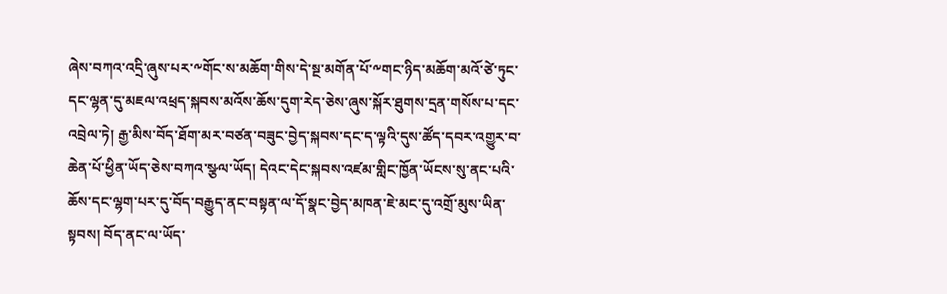ཞེས་བཀའ་འདྲི་ཞུས་པར་༸གོང་ས་མཆོག་གིས་དེ་སྔ་མགོན་པོ་༸གང་ཉིད་མཆོག་མའོ་ཙེ་ཏུང་དང་ལྷན་དུ་མཇལ་འཕྲད་སྐབས་མའོས་ཆོས་དུག་རེད་ཅེས་ཞུས་སྐོར་ཐུགས་དྲན་གསོས་པ་དང་འབྲེལ་ཏེ། རྒྱ་མིས་བོད་ཐོག་མར་བཙན་བཟུང་བྱེད་སྐབས་དང་ད་ལྟའི་དུས་ཚོད་དབར་འགྱུར་བ་ཆེན་པོ་ཕྱིན་ཡོད་ཅེས་བཀའ་སྩལ་ཡོད། དེའང་དེང་སྐབས་འཛམ་གླིང་ཁྱོན་ཡོངས་སུ་ནང་པའི་ཆོས་དང་ལྷག་པར་དུ་བོད་བརྒྱུད་ནང་བསྟན་ལ་དོ་སྣང་བྱེད་མཁན་ཇེ་མང་དུ་འགྲོ་མུས་ཡིན་སྟབས། བོད་ནང་ལ་ཡོད་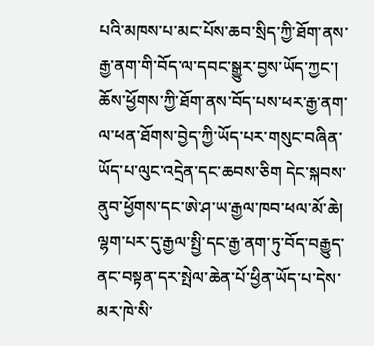པའི་མཁས་པ་མང་པོས་ཆབ་སྲིད་ཀྱི་ཐོག་ནས་རྒྱ་ནག་གི་བོད་ལ་དབང་སྒྱུར་བྱས་ཡོད་ཀྱང་། ཆོས་ཕྱོགས་ཀྱི་ཐོག་ནས་བོད་པས་ཕར་རྒྱ་ནག་ལ་ཕན་ཐོགས་བྱེད་ཀྱི་ཡོད་པར་གསུང་བཞིན་ཡོད་པ་ལུང་འདྲེན་དང་ཆབས་ཅིག དེང་སྐབས་ནུབ་ཕྱོགས་དང་ཨེ་ཤ་ཡ་རྒྱལ་ཁབ་ཕལ་མོ་ཆེ། ལྷག་པར་དུ་རྒྱལ་སྤྱི་དང་རྒྱ་ནག་ཏུ་བོད་བརྒྱུད་ནང་བསྟན་དར་སྤེལ་ཆེན་པོ་ཕྱིན་ཡོད་པ་དེས་མར་ཁེ་སི་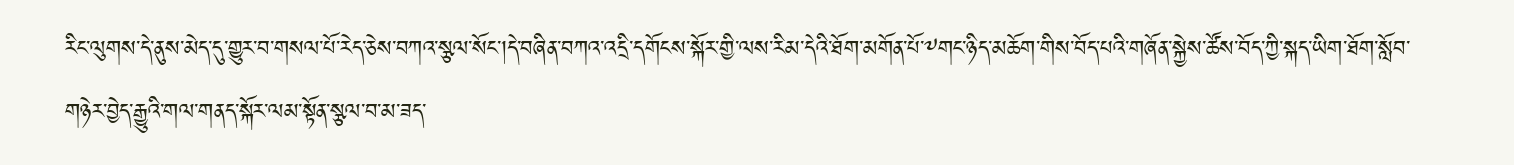རིང་ལུགས་དེ་ནུས་མེད་དུ་གྱུར་བ་གསལ་པོ་རེད་ཅེས་བཀའ་སྩལ་སོང་།དེ་བཞིན་བཀའ་འདྲི་དགོངས་སྐོར་གྱི་ལས་རིམ་དེའི་ཐོག་མགོན་པོ་༸གང་ཉིད་མཆོག་གིས་བོད་པའི་གཞོན་སྐྱེས་ཚོས་བོད་ཀྱི་སྐད་ཡིག་ཐོག་སློབ་གཉེར་བྱེད་རྒྱུའི་གལ་གནད་སྐོར་ལམ་སྟོན་སྩལ་བ་མ་ཟད་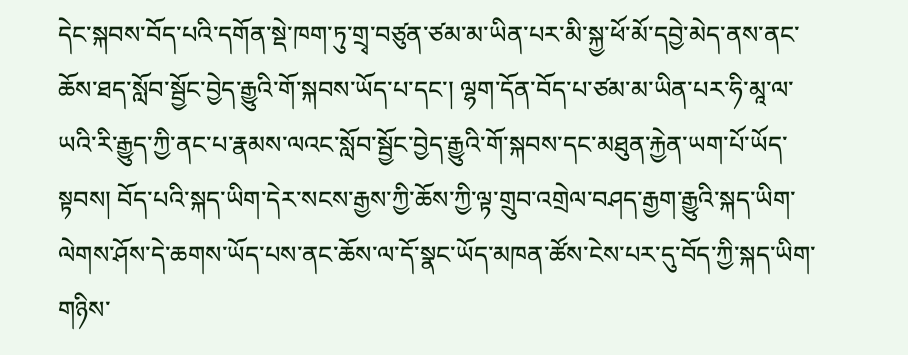དེང་སྐབས་བོད་པའི་དགོན་སྡེ་ཁག་ཏུ་གྲྭ་བཙུན་ཙམ་མ་ཡིན་པར་མི་སྐྱ་ཕོ་མོ་དབྱེ་མེད་ནས་ནང་ཆོས་ཐད་སློབ་སྦྱོང་བྱེད་རྒྱུའི་གོ་སྐབས་ཡོད་པ་དང་། ལྷག་དོན་བོད་པ་ཙམ་མ་ཡིན་པར་ཧི་མཱ་ལ་ཡའི་རི་རྒྱུད་ཀྱི་ནང་པ་རྣམས་ལའང་སློབ་སྦྱོང་བྱེད་རྒྱུའི་གོ་སྐབས་དང་མཐུན་རྐྱེན་ཡག་པོ་ཡོད་སྟབས། བོད་པའི་སྐད་ཡིག་དེར་སངས་རྒྱས་ཀྱི་ཆོས་ཀྱི་ལྟ་གྲུབ་འགྲེལ་བཤད་རྒྱག་རྒྱུའི་སྐད་ཡིག་ལེགས་ཤོས་དེ་ཆགས་ཡོད་པས་ནང་ཆོས་ལ་དོ་སྣང་ཡོད་མཁན་ཚོས་ངེས་པར་དུ་བོད་ཀྱི་སྐད་ཡིག་གཉིས་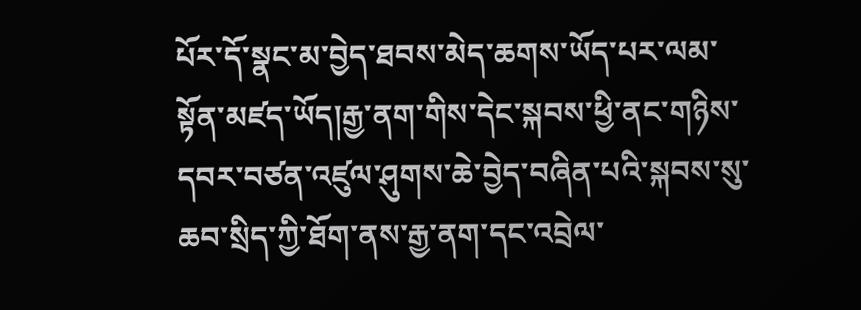པོར་དོ་སྣང་མ་བྱེད་ཐབས་མེད་ཆགས་ཡོད་པར་ལམ་སྟོན་མཛད་ཡོད།རྒྱ་ནག་གིས་དེང་སྐབས་ཕྱི་ནང་གཉིས་དབར་བཙན་འཛུལ་ཤུགས་ཆེ་བྱེད་བཞིན་པའི་སྐབས་སུ་ཆབ་སྲིད་ཀྱི་ཐོག་ནས་རྒྱ་ནག་དང་འབྲེལ་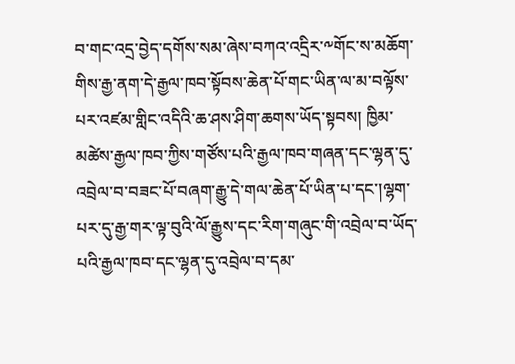བ་གང་འདྲ་བྱེད་དགོས་སམ་ཞེས་བཀའ་འདྲིར་༸གོང་ས་མཆོག་གིས་རྒྱ་ནག་དེ་རྒྱལ་ཁབ་སྟོབས་ཆེན་པོ་གང་ཡིན་ལ་མ་བལྟོས་པར་འཛམ་གླིང་འདིའི་ཆ་ཤས་ཤིག་ཆགས་ཡོད་སྟབས། ཁྱིམ་མཚེས་རྒྱལ་ཁབ་ཀྱིས་གཙོས་པའི་རྒྱལ་ཁབ་གཞན་དང་ལྷན་དུ་འབྲེལ་བ་བཟང་པོ་བཞག་རྒྱུ་དེ་གལ་ཆེན་པོ་ཡིན་པ་དང་།ལྷག་པར་དུ་རྒྱ་གར་ལྟ་བུའི་ལོ་རྒྱུས་དང་རིག་གཞུང་གི་འབྲེལ་བ་ཡོད་པའི་རྒྱལ་ཁབ་དང་ལྷན་དུ་འབྲེལ་བ་དམ་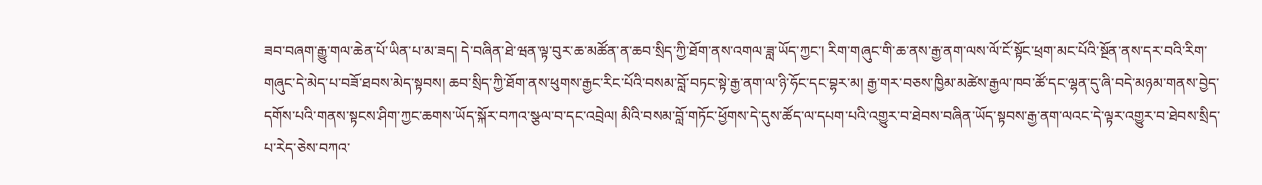ཟབ་བཞག་རྒྱུ་གལ་ཆེན་པོ་ཡིན་པ་མ་ཟད། དེ་བཞིན་ཐེ་ཝན་ལྟ་བུར་ཆ་མཚོན་ན་ཆབ་སྲིད་ཀྱི་ཐོག་ནས་འགལ་ཟླ་ཡོད་ཀྱང་། རིག་གཞུང་གི་ཆ་ནས་རྒྱ་ནག་ལས་ལོ་ངོ་སྟོང་ཕྲག་མང་པོའི་སྔོན་ནས་དར་བའི་རིག་གཞུང་དེ་མེད་པ་བཟོ་ཐབས་མེད་སྟབས། ཆབ་སྲིད་ཀྱི་ཐོག་ནས་ཕུགས་རྒྱང་རིང་པོའི་བསམ་བློ་བཏང་སྟེ་རྒྱ་ནག་ལ་ཉི་ཧོང་དང་བྷར་མ། རྒྱ་གར་བཅས་ཁྱིམ་མཚེས་རྒྱལ་ཁབ་ཚོ་དང་ལྷན་དུ་ཞི་བདེ་མཉམ་གནས་བྱེད་དགོས་པའི་གནས་སྟངས་ཤིག་ཀྱང་ཆགས་ཡོད་སྐོར་བཀའ་སྩལ་བ་དང་འབྲེལ། མིའི་བསམ་བློ་གཏོང་ཕྱོགས་དེ་དུས་ཚོད་ལ་དཔག་པའི་འགྱུར་བ་ཐེབས་བཞིན་ཡོད་སྟབས་རྒྱ་ནག་ལའང་དེ་ལྟར་འགྱུར་བ་ཐེབས་སྲིད་པ་རེད་ཅེས་བཀའ་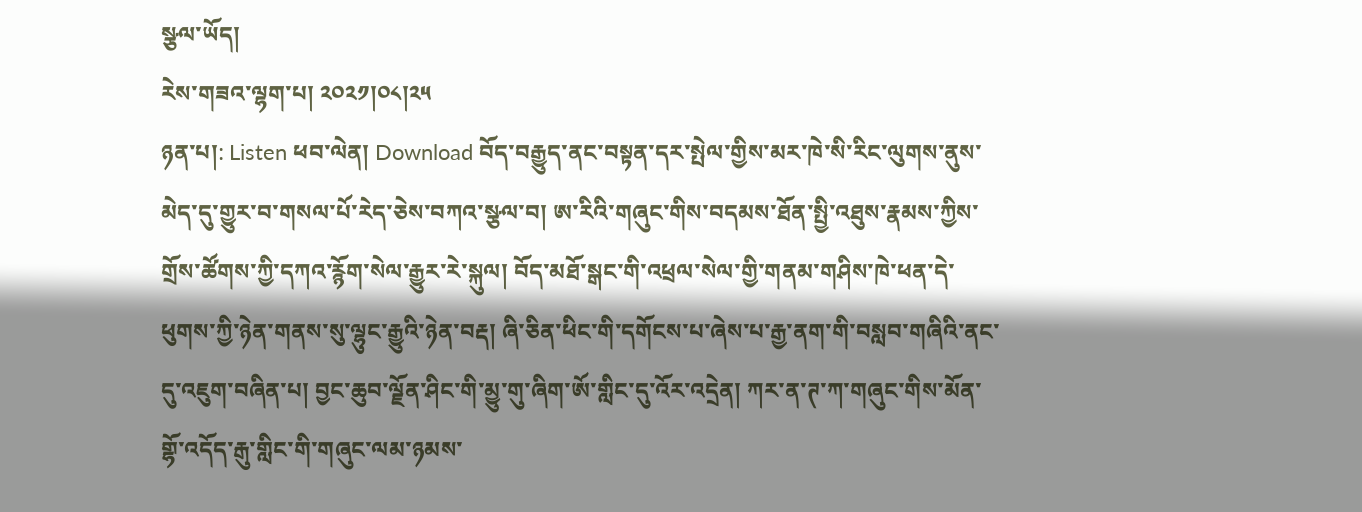སྩལ་ཡོད།
རེས་གཟའ་ལྷག་པ། ༢༠༢༡།༠༨།༢༥
ཉན་པ།: Listen ཕབ་ལེན། Download བོད་བརྒྱུད་ནང་བསྟན་དར་སྤེལ་གྱིས་མར་ཁེ་སི་རིང་ལུགས་ནུས་མེད་དུ་གྱུར་བ་གསལ་པོ་རེད་ཅེས་བཀའ་སྩལ་བ། ཨ་རིའི་གཞུང་གིས་བདམས་ཐོན་སྤྱི་འཐུས་རྣམས་ཀྱིས་གྲོས་ཚོགས་ཀྱི་དཀའ་རྙོག་སེལ་རྒྱུར་རེ་སྐུལ། བོད་མཐོ་སྒང་གི་འཕྲལ་སེལ་གྱི་གནམ་གཤིས་ཁེ་ཕན་དེ་ཕུགས་ཀྱི་ཉེན་གནས་སུ་ལྷུང་རྒྱུའི་ཉེན་བརྡ། ཞི་ཅིན་ཕིང་གི་དགོངས་པ་ཞེས་པ་རྒྱ་ནག་གི་བསླབ་གཞིའི་ནང་དུ་འཇུག་བཞིན་པ། བྱང་ཆུབ་ལྗོན་ཤིང་གི་མྱུ་གུ་ཞིག་ཨོ་གླིང་དུ་འོར་འདྲེན། ཀར་ན་ཊ་ཀ་གཞུང་གིས་མོན་གྷོ་འདོད་རྒུ་གླིང་གི་གཞུང་ལམ་ཉམས་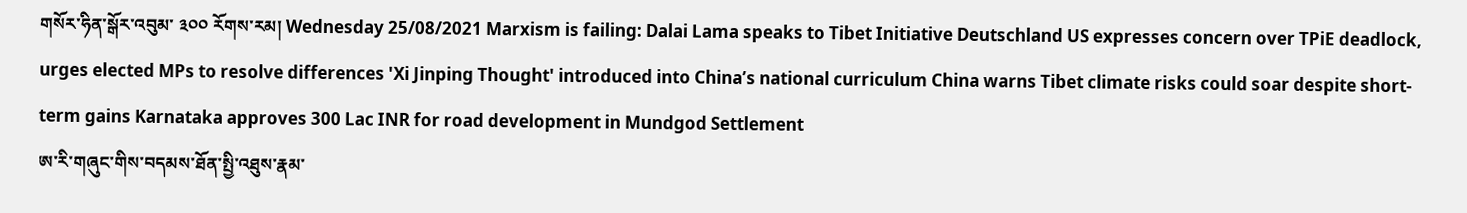གསོར་ཧིན་སྒོར་འབུམ་ ༣༠༠ རོགས་རམ། Wednesday 25/08/2021 Marxism is failing: Dalai Lama speaks to Tibet Initiative Deutschland US expresses concern over TPiE deadlock, urges elected MPs to resolve differences 'Xi Jinping Thought' introduced into China’s national curriculum China warns Tibet climate risks could soar despite short-term gains Karnataka approves 300 Lac INR for road development in Mundgod Settlement
ཨ་རི་གཞུང་གིས་བདམས་ཐོན་སྤྱི་འཐུས་རྣམ་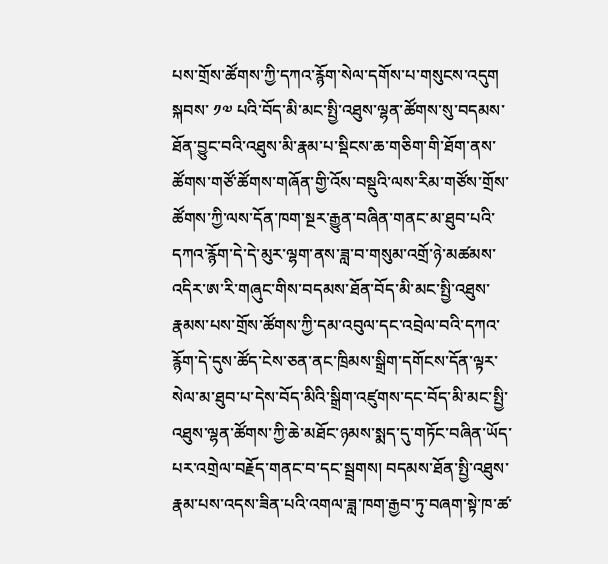པས་གྲོས་ཚོགས་ཀྱི་དཀའ་རྙོག་སེལ་དགོས་པ་གསུངས་འདུག
སྐབས་ ༡༧ པའི་བོད་མི་མང་སྤྱི་འཐུས་ལྷན་ཚོགས་སུ་བདམས་ཐོན་བྱུང་བའི་འཐུས་མི་རྣམ་པ་སྡིངས་ཆ་གཅིག་གི་ཐོག་ནས་ཚོགས་གཙོ་ཚོགས་གཞོན་གྱི་འོས་བསྡུའི་ལས་རིམ་གཙོས་གྲོས་ཚོགས་ཀྱི་ལས་དོན་ཁག་སྔར་རྒྱུན་བཞིན་གནང་མ་ཐུབ་པའི་དཀའ་རྙོག་དེ་དེ་མུར་ལྷག་ནས་ཟླ་བ་གསུམ་འགྲོ་ཉེ་མཚམས་འདིར་ཨ་རི་གཞུང་གིས་བདམས་ཐོན་བོད་མི་མང་སྤྱི་འཐུས་རྣམས་པས་གྲོས་ཚོགས་ཀྱི་དམ་འབུལ་དང་འབྲེལ་བའི་དཀའ་རྙོག་དེ་དུས་ཚོད་ངེས་ཅན་ནང་ཁྲིམས་སྒྲིག་དགོངས་དོན་ལྟར་སེལ་མ་ཐུབ་པ་དེས་བོད་མིའི་སྒྲིག་འཛུགས་དང་བོད་མི་མང་སྤྱི་འཐུས་ལྷན་ཚོགས་ཀྱི་ཆེ་མཐོང་ཉམས་སྨད་དུ་གཏོང་བཞིན་ཡོད་པར་འགྲེལ་བརྗོད་གནང་བ་དང་སྦྲགས། བདམས་ཐོན་སྤྱི་འཐུས་རྣམ་པས་འདས་ཟིན་པའི་འགལ་ཟླ་ཁག་རྒྱབ་ཏུ་བཞག་སྟེ་ཁ་ཚ་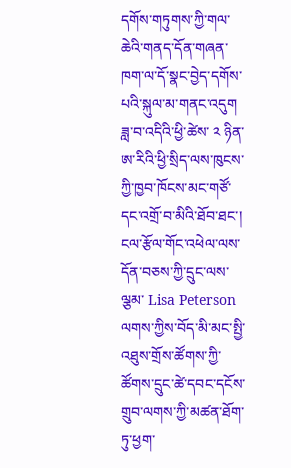དགོས་གཏུགས་ཀྱི་གལ་ཆེའི་གནད་དོན་གཞན་ཁག་ལ་དོ་སྣང་བྱེད་དགོས་པའི་སྐུལ་མ་གནང་འདུག ཟླ་བ་འདིའི་ཕྱི་ཚེས་ ༢ ཉིན་ཨ་རིའི་ཕྱི་སྲིད་ལས་ཁུངས་ཀྱི་ཁྱབ་ཁོངས་མང་གཙོ་དང་འགྲོ་བ་མིའི་ཐོབ་ཐང་། ངལ་རྩོལ་གོང་འཕེལ་ལས་དོན་བཅས་ཀྱི་དྲུང་ལས་ལྕམ་ Lisa Peterson ལགས་ཀྱིས་བོད་མི་མང་སྤྱི་འཐུས་གྲོས་ཚོགས་ཀྱི་ཚོགས་དྲུང་ཚེ་དབང་དངོས་གྲུབ་ལགས་ཀྱི་མཚན་ཐོག་ཏུ་ཕྱག་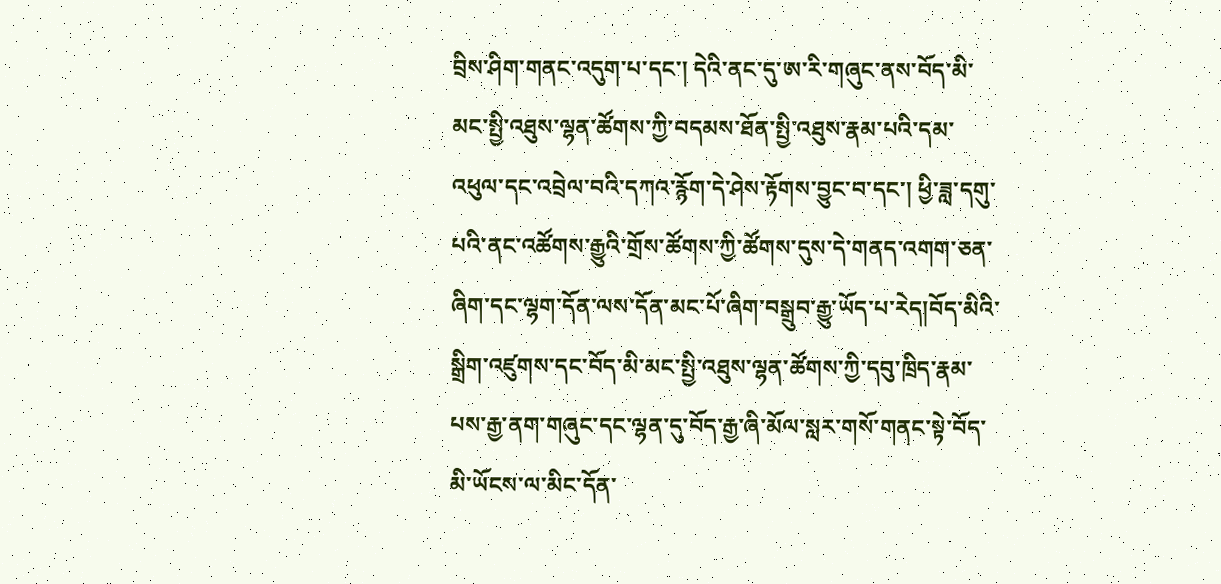བྲིས་ཤིག་གནང་འདུག་པ་དང་། དེའི་ནང་དུ་ཨ་རི་གཞུང་ནས་བོད་མི་མང་སྤྱི་འཐུས་ལྷན་ཚོགས་ཀྱི་བདམས་ཐོན་སྤྱི་འཐུས་རྣམ་པའི་དམ་འཕུལ་དང་འབྲེལ་བའི་དཀའ་རྙོག་དེ་ཤེས་རྟོགས་བྱུང་བ་དང་། ཕྱི་ཟླ་དགུ་པའི་ནང་འཚོགས་རྒྱུའི་གྲོས་ཚོགས་ཀྱི་ཚོགས་དུས་དེ་གནད་འགག་ཅན་ཞིག་དང་ལྷག་དོན་ལས་དོན་མང་པོ་ཞིག་བསྒྲུབ་རྒྱུ་ཡོད་པ་རེད།བོད་མིའི་སྒྲིག་འཛུགས་དང་བོད་མི་མང་སྤྱི་འཐུས་ལྷན་ཚོགས་ཀྱི་དབུ་ཁྲིད་རྣམ་པས་རྒྱ་ནག་གཞུང་དང་ལྷན་དུ་བོད་རྒྱ་ཞི་མོལ་སླར་གསོ་གནང་སྟེ་བོད་མི་ཡོངས་ལ་མིང་དོན་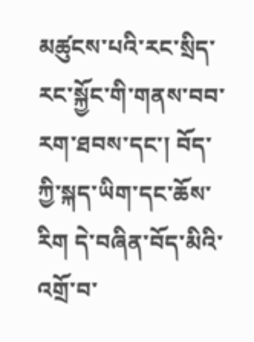མཚུངས་པའི་རང་སྲིད་རང་སྐྱོང་གི་གནས་བབ་རག་ཐབས་དང་། བོད་ཀྱི་སྐད་ཡིག་དང་ཆོས་རིག དེ་བཞིན་བོད་མིའི་འགྲོ་བ་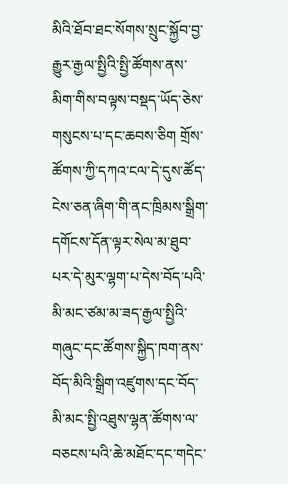མིའི་ཐོབ་ཐང་སོགས་སྲུང་སྐྱོབ་བྱ་རྒྱུར་རྒྱལ་སྤྱིའི་སྤྱི་ཚོགས་ནས་མིག་གིས་བལྟས་བསྡད་ཡོད་ཅེས་གསུངས་པ་དང་ཆབས་ཅིག གྲོས་ཚོགས་ཀྱི་དཀའ་ངལ་དེ་དུས་ཚོད་ངེས་ཅན་ཞིག་གི་ནང་ཁྲིམས་སྒྲིག་དགོངས་དོན་ལྟར་སེལ་མ་ཐུབ་པར་དེ་མུར་ལྷག་པ་དེས་བོད་པའི་མི་མང་ཙམ་མ་ཟད་རྒྱལ་སྤྱིའི་གཞུང་དང་ཚོགས་སྐྱིད་ཁག་ནས་བོད་མིའི་སྒྲིག་འཛུགས་དང་བོད་མི་མང་སྤྱི་འཐུས་ལྷན་ཚོགས་ལ་བཅངས་པའི་ཆེ་མཐོང་དང་གདེང་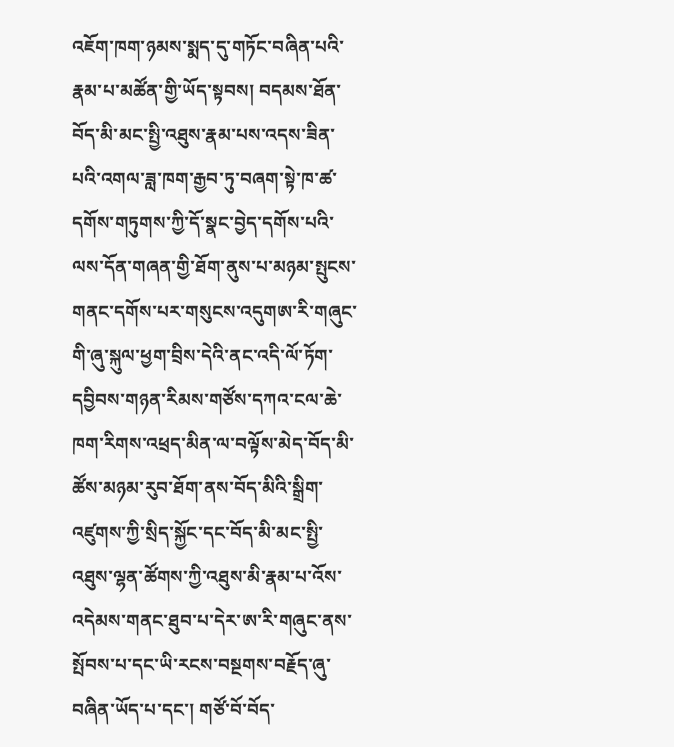འཇོག་ཁག་ཉམས་སྨད་དུ་གཏོང་བཞིན་པའི་རྣམ་པ་མཚོན་གྱི་ཡོད་སྟབས། བདམས་ཐོན་བོད་མི་མང་སྤྱི་འཐུས་རྣམ་པས་འདས་ཟིན་པའི་འགལ་ཟླ་ཁག་རྒྱབ་ཏུ་བཞག་སྟེ་ཁ་ཚ་དགོས་གཏུགས་ཀྱི་དོ་སྣང་བྱེད་དགོས་པའི་ལས་དོན་གཞན་གྱི་ཐོག་ནུས་པ་མཉམ་སྤུངས་གནང་དགོས་པར་གསུངས་འདུགཨ་རི་གཞུང་གི་ཞུ་སྐུལ་ཕྱག་བྲིས་དེའི་ནང་འདི་ལོ་ཏོག་དབྱིབས་གཉན་རིམས་གཙོས་དཀའ་ངལ་ཆེ་ཁག་རིགས་འཕྲད་མིན་ལ་བལྟོས་མེད་བོད་མི་ཚོས་མཉམ་རུབ་ཐོག་ནས་བོད་མིའི་སྒྲིག་འཛུགས་ཀྱི་སྲིད་སྐྱོང་དང་བོད་མི་མང་སྤྱི་འཐུས་ལྷན་ཚོགས་ཀྱི་འཐུས་མི་རྣམ་པ་འོས་འདེམས་གནང་ཐུབ་པ་དེར་ཨ་རི་གཞུང་ནས་སྤོབས་པ་དང་ཡི་རངས་བསྔགས་བརྗོད་ཞུ་བཞིན་ཡོད་པ་དང་། གཙོ་བོ་བོད་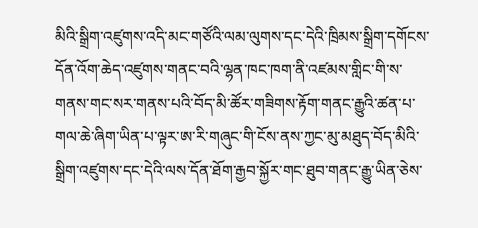མིའི་སྒྲིག་འཛུགས་འདི་མང་གཙོའི་ལམ་ལུགས་དང་དེའི་ཁྲིམས་སྒྲིག་དགོངས་དོན་འོག་ཆེད་འཛུགས་གནང་བའི་ལྷན་ཁང་ཁག་ནི་འཛམས་གླིང་གི་ས་གནས་གང་སར་གནས་པའི་བོད་མི་ཚོར་གཟིགས་རྟོག་གནང་རྒྱུའི་ཚན་པ་གལ་ཆེ་ཞིག་ཡིན་པ་ལྟར་ཨ་རི་གཞུང་གི་ངོས་ནས་ཀྱང་མུ་མཐུད་བོད་མིའི་སྒྲིག་འཛུགས་དང་དེའི་ལས་དོན་ཐོག་རྒྱབ་སྐྱོར་གང་ཐུབ་གནང་རྒྱུ་ཡིན་ཅེས་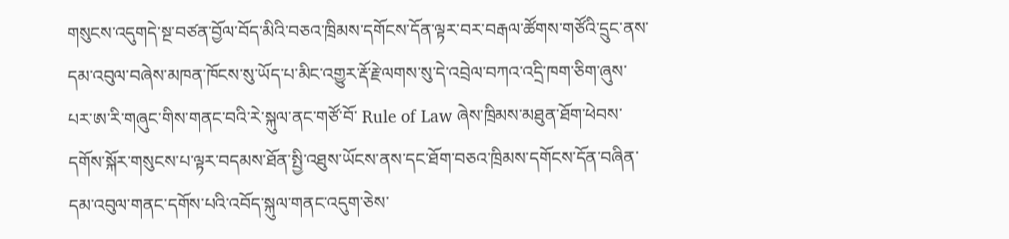གསུངས་འདུགདེ་སྔ་བཙན་བྱོལ་བོད་མིའི་བཅའ་ཁྲིམས་དགོངས་དོན་ལྟར་བར་བརྒལ་ཚོགས་གཙོའི་དྲུང་ནས་དམ་འབུལ་བཞེས་མཁན་ཁོངས་སུ་ཡོད་པ་མིང་འགྱུར་རྡོ་རྗེ་ལགས་སུ་དེ་འབྲེལ་བཀའ་འདྲི་ཁག་ཅིག་ཞུས་པར་ཨ་རི་གཞུང་གིས་གནང་བའི་རེ་སྐུལ་ནང་གཙོ་བོ་ Rule of Law ཞེས་ཁྲིམས་མཐུན་ཐོག་ཕེབས་དགོས་སྐོར་གསུངས་པ་ལྟར་བདམས་ཐོན་སྤྱི་འཐུས་ཡོངས་ནས་དང་ཐོག་བཅའ་ཁྲིམས་དགོངས་དོན་བཞིན་དམ་འབུལ་གནང་དགོས་པའི་འབོད་སྐུལ་གནང་འདུག་ཅེས་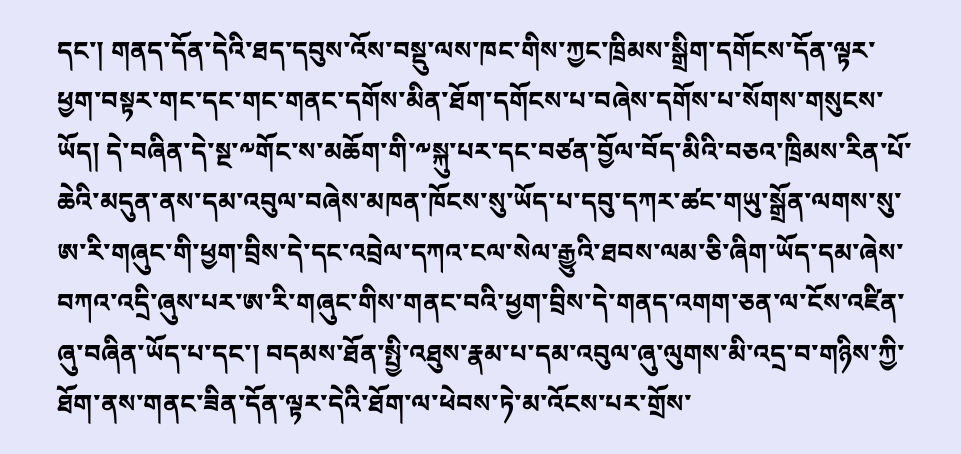དང་། གནད་དོན་དེའི་ཐད་དབུས་འོས་བསྡུ་ལས་ཁང་གིས་ཀྱང་ཁྲིམས་སྒྲིག་དགོངས་དོན་ལྟར་ཕྱག་བསྟར་གང་དང་གང་གནང་དགོས་མིན་ཐོག་དགོངས་པ་བཞེས་དགོས་པ་སོགས་གསུངས་ཡོད། དེ་བཞིན་དེ་སྔ་༸གོང་ས་མཆོག་གི་༸སྐུ་པར་དང་བཙན་བྱོལ་བོད་མིའི་བཅའ་ཁྲིམས་རིན་པོ་ཆེའི་མདུན་ནས་དམ་འབུལ་བཞེས་མཁན་ཁོངས་སུ་ཡོད་པ་དབུ་དཀར་ཚང་གཡུ་སྒྲོན་ལགས་སུ་ཨ་རི་གཞུང་གི་ཕྱག་བྲིས་དེ་དང་འབྲེལ་དཀའ་ངལ་སེལ་རྒྱུའི་ཐབས་ལམ་ཅི་ཞིག་ཡོད་དམ་ཞེས་བཀའ་འདྲི་ཞུས་པར་ཨ་རི་གཞུང་གིས་གནང་བའི་ཕྱག་བྲིས་དེ་གནད་འགག་ཅན་ལ་ངོས་འཛིན་ཞུ་བཞིན་ཡོད་པ་དང་། བདམས་ཐོན་སྤྱི་འཐུས་རྣམ་པ་དམ་འབུལ་ཞུ་ལུགས་མི་འདྲ་བ་གཉིས་ཀྱི་ཐོག་ནས་གནང་ཟིན་དོན་ལྟར་དེའི་ཐོག་ལ་ཕེབས་ཏེ་མ་འོངས་པར་གྲོས་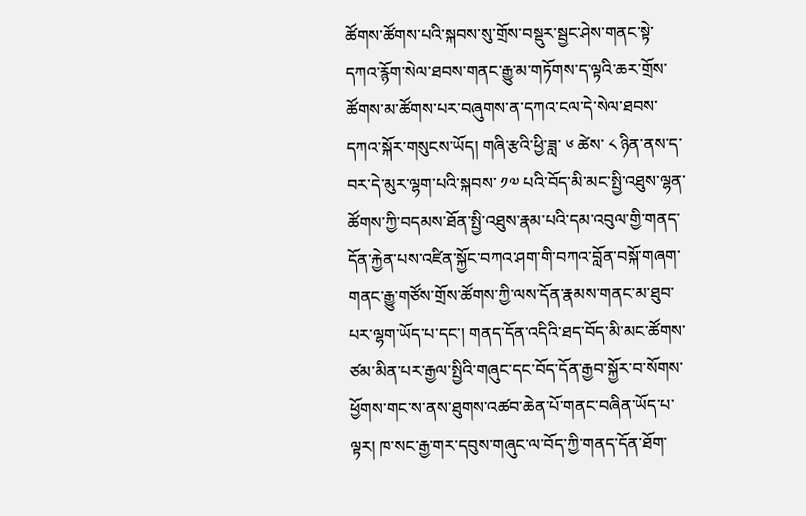ཚོགས་ཚོགས་པའི་སྐབས་སུ་གྲོས་བསྡུར་སྦྱང་ཤེས་གནང་སྟེ་དཀའ་རྙོག་སེལ་ཐབས་གནང་རྒྱུ་མ་གཏོགས་ད་ལྟའི་ཆར་གྲོས་ཚོགས་མ་ཚོགས་པར་བཞུགས་ན་དཀའ་ངལ་དེ་སེལ་ཐབས་དཀའ་སྐོར་གསུངས་ཡོད། གཞི་རྩའི་ཕྱི་ཟླ་ ༦ ཚེས་ ༨ ཉིན་ནས་ད་བར་དེ་མུར་ལྷག་པའི་སྐབས་ ༡༧ པའི་བོད་མི་མང་སྤྱི་འཐུས་ལྷན་ཚོགས་ཀྱི་བདམས་ཐོན་སྤྱི་འཐུས་རྣམ་པའི་དམ་འབུལ་གྱི་གནད་དོན་རྐྱེན་པས་འཛིན་སྐྱོང་བཀའ་ཤག་གི་བཀའ་བློན་བསྐོ་གཞག་གནང་རྒྱུ་གཙོས་གྲོས་ཚོགས་ཀྱི་ལས་དོན་རྣམས་གནང་མ་ཐུབ་པར་ལྷག་ཡོད་པ་དང་། གནད་དོན་འདིའི་ཐད་བོད་མི་མང་ཚོགས་ཙམ་མིན་པར་རྒྱལ་སྤྱིའི་གཞུང་དང་བོད་དོན་རྒྱབ་སྐྱོར་བ་སོགས་ཕྱོགས་གང་ས་ནས་ཐུགས་འཚབ་ཆེན་པོ་གནང་བཞིན་ཡོད་པ་ལྟར། ཁ་སང་རྒྱ་གར་དབུས་གཞུང་ལ་བོད་ཀྱི་གནད་དོན་ཐོག་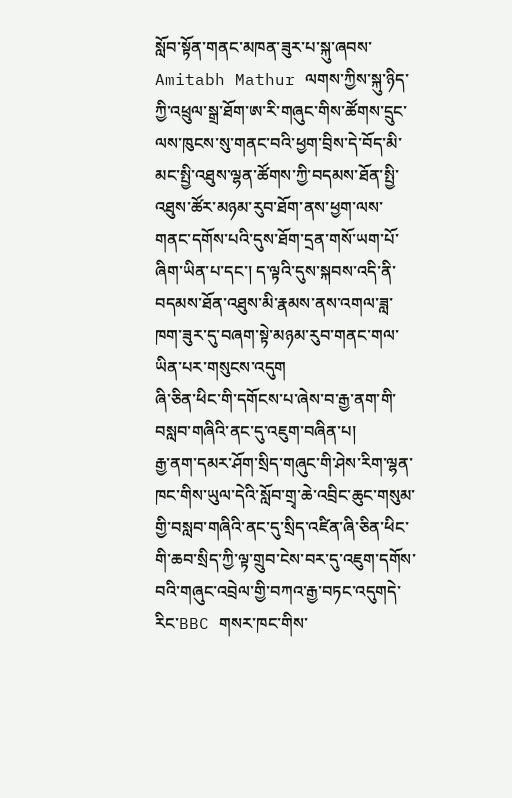སློབ་སྟོན་གནང་མཁན་ཟུར་པ་སྐུ་ཞབས་ Amitabh Mathur ལགས་ཀྱིས་སྐུ་ཉིད་ཀྱི་འཕྲུལ་སྒྲ་ཐོག་ཨ་རི་གཞུང་གིས་ཚོགས་དྲུང་ལས་ཁུངས་སུ་གནང་བའི་ཕྱག་བྲིས་དེ་བོད་མི་མང་སྤྱི་འཐུས་ལྷན་ཚོགས་ཀྱི་བདམས་ཐོན་སྤྱི་འཐུས་ཚོར་མཉམ་རུབ་ཐོག་ནས་ཕྱག་ལས་གནང་དགོས་པའི་དུས་ཐོག་དྲན་གསོ་ཡག་པོ་ཞིག་ཡིན་པ་དང་། ད་ལྟའི་དུས་སྐབས་འདི་ནི་བདམས་ཐོན་འཐུས་མི་རྣམས་ནས་འགལ་ཟླ་ཁག་ཟུར་དུ་བཞག་སྟེ་མཉམ་རུབ་གནང་གལ་ཡིན་པར་གསུངས་འདུག
ཞི་ཅིན་ཕིང་གི་དགོངས་པ་ཞེས་བ་རྒྱ་ནག་གི་བསླབ་གཞིའི་ནང་དུ་འཇུག་བཞིན་པ།
རྒྱ་ནག་དམར་ཤོག་སྲིད་གཞུང་གི་ཤེས་རིག་ལྷན་ཁང་གིས་ཡུལ་དེའི་སློབ་གྲྭ་ཆེ་འབྲིང་ཆུང་གསུམ་གྱི་བསླབ་གཞིའི་ནང་དུ་སྲིད་འཛིན་ཞི་ཅིན་ཕིང་གི་ཆབ་སྲིད་ཀྱི་ལྟ་གྲུབ་ངེས་བར་དུ་འཇུག་དགོས་བའི་གཞུང་འབྲེལ་གྱི་བཀའ་རྒྱ་བཏང་འདུགདེ་རིང་BBC གསར་ཁང་གིས་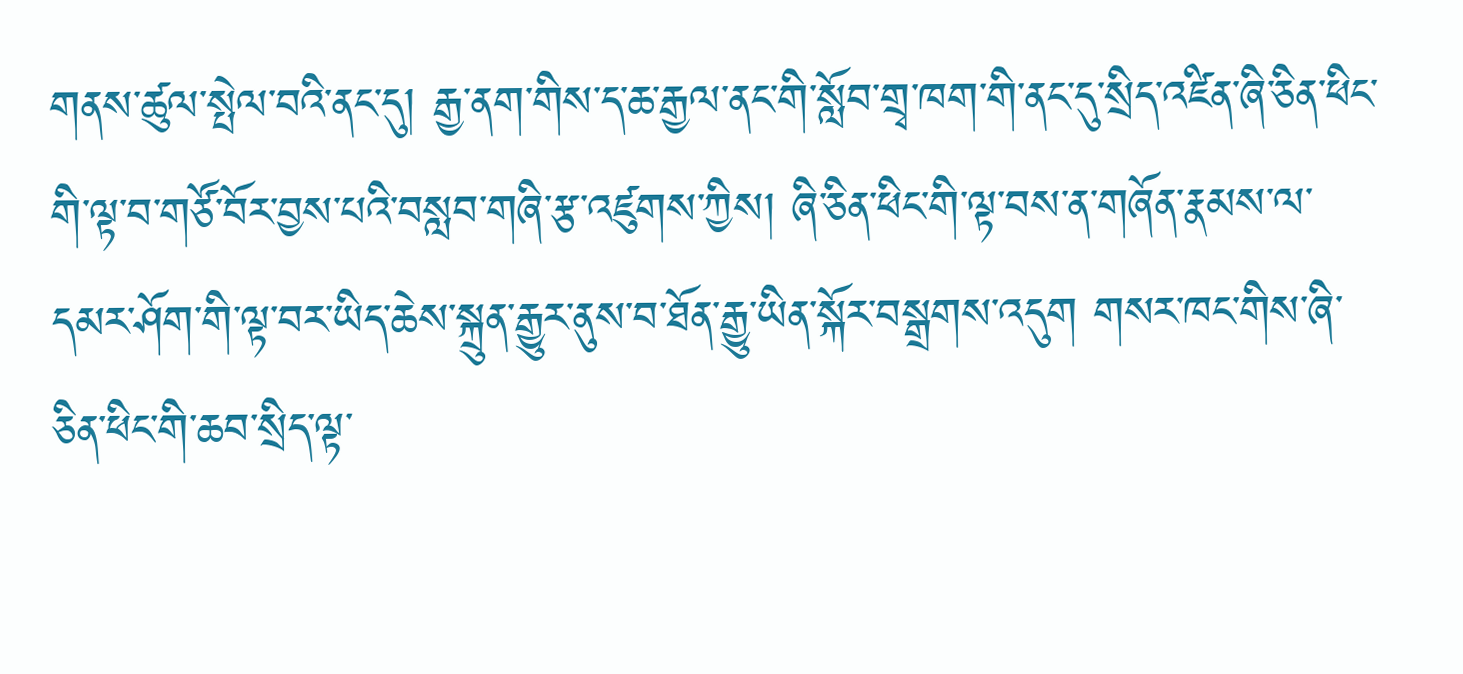གནས་ཚུལ་སྤེལ་བའི་ནང་དུ། རྒྱ་ནག་གིས་ད་ཆ་རྒྱལ་ནང་གི་སློབ་གྲྭ་ཁག་གི་ནང་དུ་སྲིད་འཛིན་ཞི་ཅིན་ཕིང་གི་ལྟ་བ་གཙོ་བོར་བྱས་པའི་བསླབ་གཞི་རྩ་འཛུགས་ཀྱིས། ཞི་ཅིན་ཕིང་གི་ལྟ་བས་ན་གཞོན་རྣམས་ལ་དམར་ཤོག་གི་ལྟ་བར་ཡིད་ཆེས་སྐྲུན་རྒྱུར་ནུས་བ་ཐོན་རྒྱུ་ཡིན་སྐོར་བསྒྲགས་འདུག གསར་ཁང་གིས་ཞི་ཅིན་ཕིང་གི་ཆབ་སྲིད་ལྟ་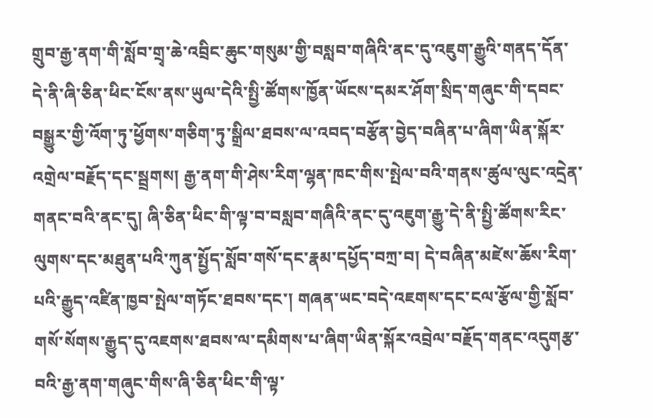གྲུབ་རྒྱ་ནག་གི་སློབ་གྲྭ་ཆེ་འབྲིང་ཆུང་གསུམ་གྱི་བསླབ་གཞིའི་ནང་དུ་འཇུག་རྒྱུའི་གནད་དོན་དེ་ནི་ཞི་ཅིན་ཕིང་ངོས་ནས་ཡུལ་དེའི་སྤྱི་ཚོགས་ཁྱོན་ཡོངས་དམར་ཤོག་སྲིད་གཞུང་གི་དབང་བསྒྱུར་གྱི་འོག་ཏུ་ཕྱོགས་གཅིག་ཏུ་སྒྲིལ་ཐབས་ལ་འབད་བརྩོན་བྱེད་བཞིན་པ་ཞིག་ཡིན་སྐོར་འགྲེལ་བརྗོད་དང་སྦྲགས། རྒྱ་ནག་གི་ཤེས་རིག་ལྷན་ཁང་གིས་སྤེལ་བའི་གནས་ཚུལ་ལུང་འདྲེན་གནང་བའི་ནང་དུ། ཞི་ཅིན་ཕིང་གི་ལྟ་བ་བསླབ་གཞིའི་ནང་དུ་འཇུག་རྒྱུ་དེ་ནི་སྤྱི་ཚོགས་རིང་ལུགས་དང་མཐུན་པའི་ཀུན་སྤྱོད་སློབ་གསོ་དང་རྣམ་དཔྱོད་བཀྲ་བ། དེ་བཞིན་མཛེས་ཆོས་རིག་པའི་རྒྱུད་འཛིན་ཁྱབ་སྤེལ་གཏོང་ཐབས་དང་། གཞན་ཡང་བདེ་འཇགས་དང་ངལ་རྩོལ་གྱི་སློབ་གསོ་སོགས་རྒྱུད་དུ་འཇགས་ཐབས་ལ་དམིགས་པ་ཞིག་ཡིན་སྐོར་འབྲེལ་བརྗོད་གནང་འདུགརྩ་བའི་རྒྱ་ནག་གཞུང་གིས་ཞི་ཅིན་ཕིང་གི་ལྟ་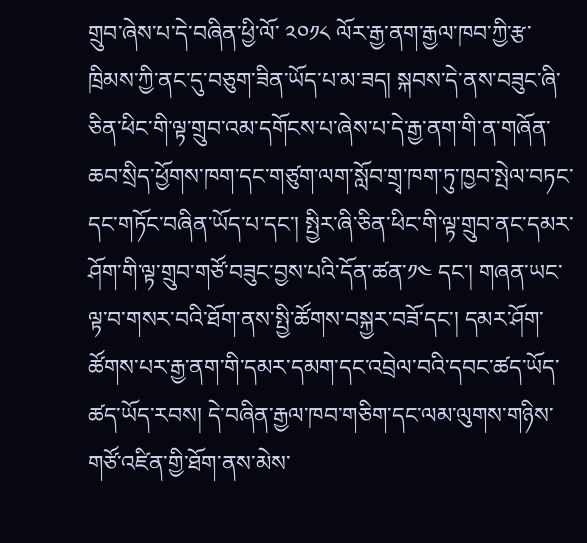གྲུབ་ཞེས་པ་དེ་བཞིན་ཕྱི་ལོ་ ༢༠༡༨ ལོར་རྒྱ་ནག་རྒྱལ་ཁབ་ཀྱི་རྩ་ཁྲིམས་ཀྱི་ནང་དུ་བཅུག་ཟིན་ཡོད་པ་མ་ཟད། སྐབས་དེ་ནས་བཟུང་ཞི་ཅིན་ཕིང་གི་ལྟ་གྲུབ་འམ་དགོངས་པ་ཞེས་པ་དེ་རྒྱ་ནག་གི་ན་གཞོན་ཆབ་སྲིད་ཕྱོགས་ཁག་དང་གཙུག་ལག་སློབ་གྲྭ་ཁག་ཏུ་ཁྱབ་སྤེལ་བཏང་དང་གཏོང་བཞིན་ཡོད་པ་དང་། སྤྱིར་ཞི་ཅིན་ཕིང་གི་ལྟ་གྲུབ་ནང་དམར་ཤོག་གི་ལྟ་གྲུབ་གཙོ་བཟུང་བྱས་པའི་དོན་ཚན་༡༤ དང་། གཞན་ཡང་ལྟ་བ་གསར་བའི་ཐོག་ནས་སྤྱི་ཚོགས་བསྐྱར་བཟོ་དང་། དམར་ཤོག་ཚོགས་པར་རྒྱ་ནག་གི་དམར་དམག་དང་འབྲེལ་བའི་དབང་ཚད་ཡོད་ཚད་ཡོད་རབས། དེ་བཞིན་རྒྱལ་ཁབ་གཅིག་དང་ལམ་ལུགས་གཉིས་གཙོ་འཛིན་གྱི་ཐོག་ནས་མེས་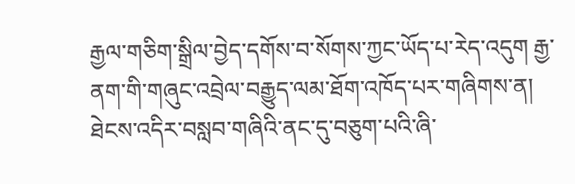རྒྱལ་གཅིག་སྒྲིལ་བྱེད་དགོས་བ་སོགས་ཀྱང་ཡོད་པ་རེད་འདུག རྒྱ་ནག་གི་གཞུང་འབྲེལ་བརྒྱུད་ལམ་ཐོག་འཁོད་པར་གཞིགས་ན། ཐེངས་འདིར་བསླབ་གཞིའི་ནང་དུ་བཅུག་པའི་ཞི་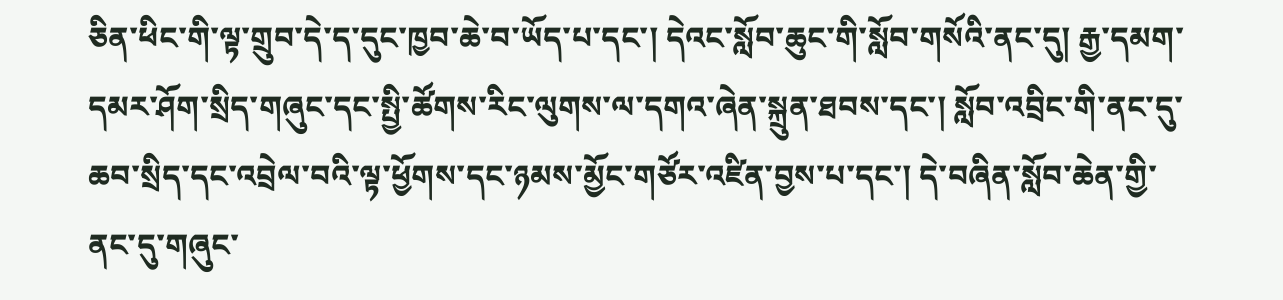ཅིན་ཕིང་གི་ལྟ་གྲུབ་དེ་ད་དུང་ཁྱབ་ཆེ་བ་ཡོད་པ་དང་། དེའང་སློབ་ཆུང་གི་སློབ་གསོའི་ནང་དུ། རྒྱ་དམག་དམར་ཤོག་སྲིད་གཞུང་དང་སྤྱི་ཚོགས་རིང་ལུགས་ལ་དགའ་ཞེན་སྐྲུན་ཐབས་དང་། སློབ་འབྲིང་གི་ནང་དུ་ཆབ་སྲིད་དང་འབྲེལ་བའི་ལྟ་ཕྱོགས་དང་ཉམས་མྱོང་གཙོར་འཛིན་བྱས་པ་དང་། དེ་བཞིན་སློབ་ཆེན་གྱི་ནང་དུ་གཞུང་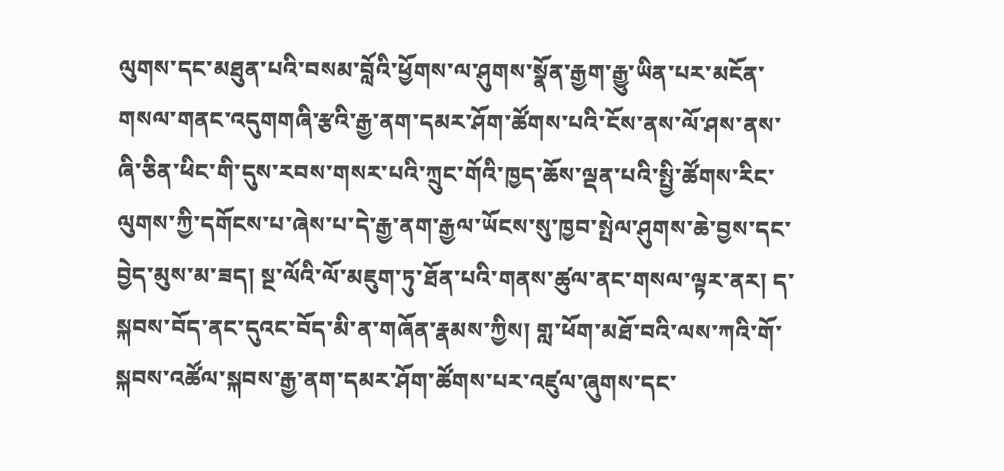ལུགས་དང་མཐུན་པའི་བསམ་བློའི་ཕྱོགས་ལ་ཤུགས་སྣོན་རྒྱག་རྒྱུ་ཡིན་པར་མངོན་གསལ་གནང་འདུགགཞི་རྩའི་རྒྱ་ནག་དམར་ཤོག་ཚོགས་པའི་ངོས་ནས་ལོ་ཤས་ནས་ཞི་ཅིན་ཕིང་གི་དུས་རབས་གསར་པའི་ཀྲུང་གོའི་ཁྱད་ཆོས་ལྡན་པའི་སྤྱི་ཚོགས་རིང་ལུགས་ཀྱི་དགོངས་པ་ཞེས་པ་དེ་རྒྱ་ནག་རྒྱལ་ཡོངས་སུ་ཁྱབ་སྤེལ་ཤུགས་ཆེ་བྱས་དང་བྱེད་མུས་མ་ཟད། སྔ་ལོའི་ལོ་མཇུག་ཏུ་ཐོན་པའི་གནས་ཚུལ་ནང་གསལ་ལྟར་ནར། ད་སྐབས་བོད་ནང་དུའང་བོད་མི་ན་གཞོན་རྣམས་ཀྱིས། གླ་ཕོག་མཐོ་བའི་ལས་ཀའི་གོ་སྐབས་འཚོལ་སྐབས་རྒྱ་ནག་དམར་ཤོག་ཚོགས་པར་འཛུལ་ཞུགས་དང་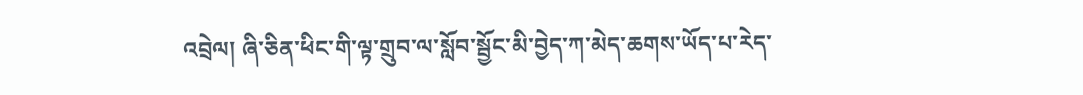འབྲེལ། ཞི་ཅིན་ཕིང་གི་ལྟ་གྲུབ་ལ་སློབ་སྦྱོང་མི་བྱེད་ཀ་མེད་ཆགས་ཡོད་པ་རེད་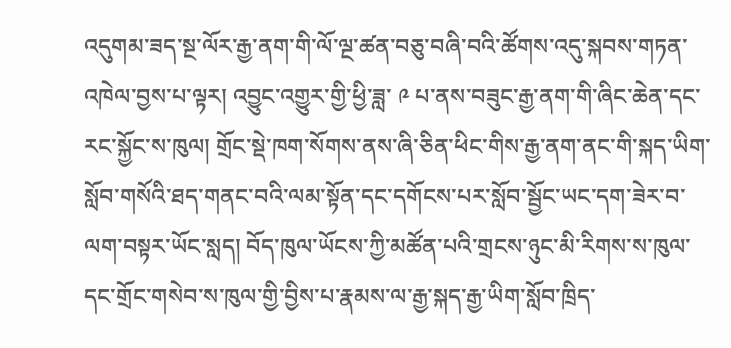འདུགམ་ཟད་སྔ་ལོར་རྒྱ་ནག་གི་ལོ་ལྔ་ཚན་བཅུ་བཞི་བའི་ཚོགས་འདུ་སྐབས་གཏན་འཁེལ་བྱས་པ་ལྟར། འབྱུང་འགྱུར་གྱི་ཕྱི་ཟླ་ ༩ པ་ནས་བཟུང་རྒྱ་ནག་གི་ཞིང་ཆེན་དང་རང་སྐྱོང་ས་ཁུལ། གྲོང་སྡེ་ཁག་སོགས་ནས་ཞི་ཅིན་ཕིང་གིས་རྒྱ་ནག་ནང་གི་སྐད་ཡིག་སློབ་གསོའི་ཐད་གནང་བའི་ལམ་སྟོན་དང་དགོངས་པར་སློབ་སྦྱོང་ཡང་དག་ཟེར་བ་ལག་བསྟར་ཡོང་སླད། བོད་ཁུལ་ཡོངས་ཀྱི་མཚོན་པའི་གྲངས་ཉུང་མི་རིགས་ས་ཁུལ་དང་གྲོང་གསེབ་ས་ཁུལ་གྱི་བྱིས་པ་རྣམས་ལ་རྒྱ་སྐད་རྒྱ་ཡིག་སློབ་ཁྲིད་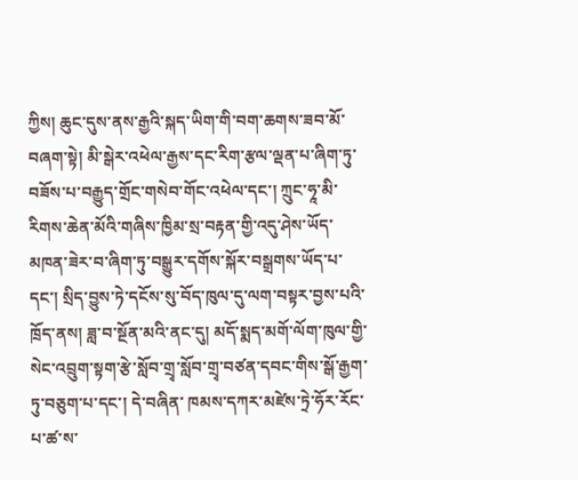ཀྱིས། ཆུང་དུས་ནས་རྒྱའི་སྐད་ཡིག་གི་བག་ཆགས་ཟབ་མོ་བཞག་སྟེ། མི་སྒེར་འཕེལ་རྒྱས་དང་རིག་རྩལ་ལྡན་པ་ཞིག་ཏུ་བཟོས་པ་བརྒྱུད་གྲོང་གསེབ་གོང་འཕེལ་དང་། ཀྲུང་ཧཱ་མི་རིགས་ཆེན་མོའི་གཞིས་ཁྱིམ་སྲ་བརྟན་གྱི་འདུ་ཤེས་ཡོད་མཁན་ཟེར་བ་ཞིག་ཏུ་བསྒྱུར་དགོས་སྐོར་བསྒྲགས་ཡོད་པ་དང་། སྲིད་བྱུས་ཏེ་དངོས་སུ་བོད་ཁུལ་དུ་ལག་བསྟར་བྱས་པའི་ཁྲོད་ནས། ཟླ་བ་སྔོན་མའི་ནང་དུ། མདོ་སྨད་མགོ་ལོག་ཁུལ་གྱི་སེང་འབྲུག་སྟག་རྩེ་སློབ་གྲྭ་སློབ་གྲྭ་བཙན་དབང་གིས་སྒོ་རྒྱག་ཏུ་བཅུག་པ་དང་། དེ་བཞིན་ ཁམས་དཀར་མཛེས་ཏྲེ་ཧོར་རོང་པ་ཚ་ས་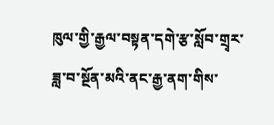ཁུལ་གྱི་རྒྱལ་བསྟན་དགེ་རྩ་སློབ་གྲྭར་ཟླ་བ་སྔོན་མའི་ནང་རྒྱ་ནག་གིས་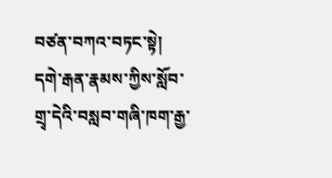བཙན་བཀའ་བཏང་སྟེ། དགེ་རྒན་རྣམས་ཀྱིས་སློབ་གྲྭ་དེའི་བསླབ་གཞི་ཁག་རྒྱ་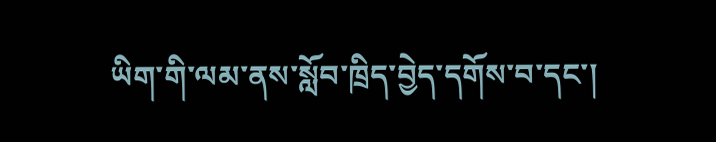ཡིག་གི་ལམ་ནས་སློབ་ཁྲིད་བྱེད་དགོས་བ་དང་།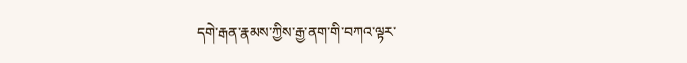དགེ་རྒན་རྣམས་ཀྱིས་རྒྱ་ནག་གི་བཀའ་ལྟར་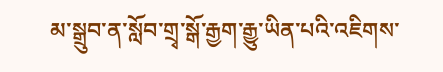མ་སྒྲུབ་ན་སློབ་གྲྭ་སྒོ་རྒྱག་རྒྱུ་ཡིན་པའི་འཇིགས་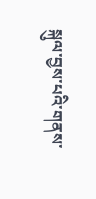སྐུལ་བྱས་པའི་གནས་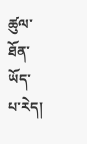ཚུལ་ཐོན་ཡོད་པ་རེད།